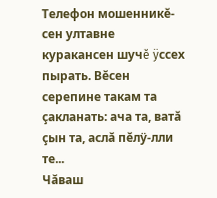Телефон мошенникĕ-сен ултавне куракансен шучĕ ÿссех пырать. Вĕсен серепине такам та çакланать: ача та, ватă çын та, аслă пĕлÿ-лли те...
Чăваш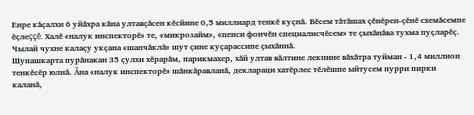Енре кăçалхи 6 уйăхра кăна ултавçăсен кĕсйине 0,5 миллиард тенкĕ куçнă. Вĕсем тăтăшах çĕнĕрен-çĕнĕ схемăсемпе ĕçлеççĕ. Халĕ «налук инспекторĕ» те, «микрозайм», «пенси фончĕн специалисчĕсем» те çыхăнăва тухма пуçларĕç. Чылай чухне калаçу укçана «шанчăклă» шут çине куçарассипе çыхăннă.
Шупашкарта пурăнакан 35 çулхи хĕрарăм, парикмахер, хăй ултав вăлтине лекнине вăхăтра туйман - 1,4 миллион тенкĕсĕр юлнă. Ăна «налук инспекторĕ» шăнкăравланă, деклараци хатĕрлес тĕлĕшпе ыйтусем пурри пирки каланă,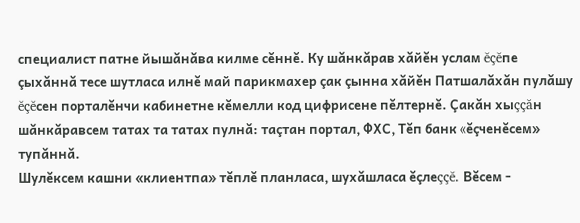специалист патне йышăнăва килме сĕннĕ. Ку шăнкăрав хăйĕн услам ĕçĕпе çыхăннă тесе шутласа илнĕ май парикмахер çак çынна хăйĕн Патшалăхăн пулăшу ĕçĕсен порталĕнчи кабинетне кĕмелли код цифрисене пĕлтернĕ. Çакăн хыççăн шăнкăравсем татах та татах пулнă: таçтан портал, ФХС, Тĕп банк «ĕçченĕсем» тупăннă.
Шулĕксем кашни «клиентпа» тĕплĕ планласа, шухăшласа ĕçлеççĕ. Вĕсем -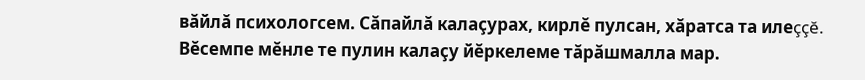вăйлă психологсем. Сăпайлă калаçурах, кирлĕ пулсан, хăратса та илеççĕ.
Вĕсемпе мĕнле те пулин калаçу йĕркелеме тăрăшмалла мар.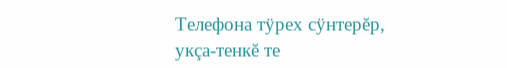Телефона тÿрех сÿнтерĕр, укçа-тенкĕ те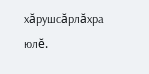хăрушсăрлăхра юлĕ.